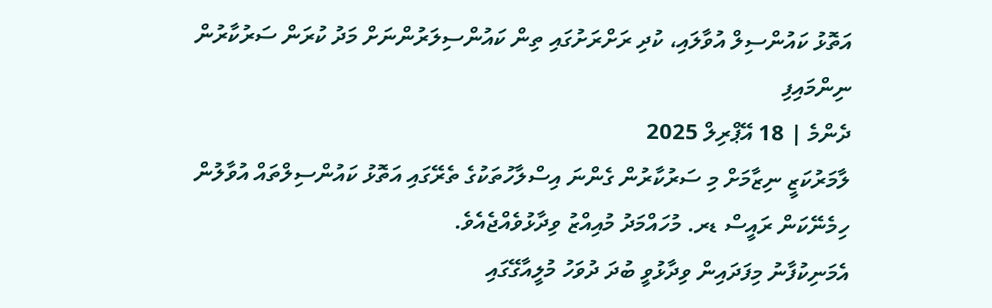އަތޮޅު ކައުންސިލް އުވާލައި، ކުދި ރަށްރަށުގައި ތިން ކައުންސިލަރުންނަށް މަދު ކުރަން ސަރުކާރުން ނިންމައިފި
ދެންމެ | 18 އޭޕްރިލް 2025
ލާމަރުކަޒީ ނިޒާމަށް މި ސަރުކާރުން ގެންނަ އިސްލާހުތަކުގެ ތެރޭގައި އަތޮޅު ކައުންސިލްތައް އުވާލުން ހިމެނޭކަން ރައީސް ޑރ. މުހައްމަދު މުއިއްޒު ވިދާޅުވެއްޖެއެވެ.
އެމަނިކުފާނު މިފަދައިން ވިދާޅުވީ ބުދަ ދުވަހު މުލީއާގޭގައި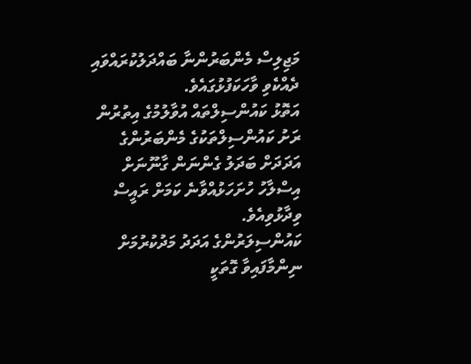މަޖިލިސް މެންބަރުންނާ ބައްދަލުކުރައްވައި ދެއްކެވި ވާހަކަފުޅުގައެވެ.
އަތޮޅު ކައުންސިލްތައް އުވާލުމުގެ އިތުރުން ރަށު ކައުންސިލްތަކުގެ މެންބަރުންގެ އަދަދަށް ބަދަލު ގެންނަން ގާނޫނަށް އިސްލާހު ހުށަހަޅުއްވާނެ ކަމަށް ރައީސް ވިދާޅުވިއެވެ.
ކައުންސިލަރުންގެ އަދަދު މަދުކުރުމަށް ނިންމާފައިވާ ގޮތަކީ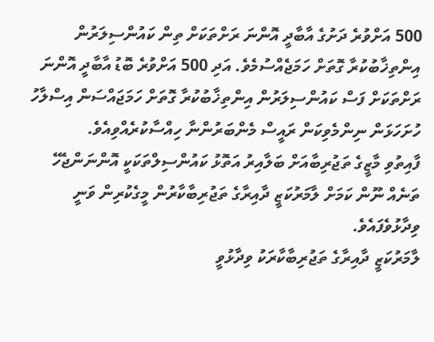500 އަށްވުރެ ދަށުގެ އާބާދީ އޮންނަ ރަށްތަކަށް ތިން ކައުންސިލަރުން އިންތިޚާބުކުރާ ގޮތަށް ހަމަޖެއްސުމެވެ. އަދި 500 އަށްވުރެ ބޮޑު އާބާދީ އޮންނަ ރަށްތަކަށް ފަސް ކައުންސިލަރުން އިންތިޚާބުކުރާ ގޮތަށް ހަމަޖައްސަން އިސްލާހު ހުށަހަޅަން ނިންމެވިކަން ރައީސް މެންބަރުންނާ ހިއްސާކުރެއްވިއެވެ.
ފާއިތުވި މާޒީގެ ތަޖުރިބާއަށް ބަލާއިރު އަތޮޅު ކައުންސިލްތަކަކީ އޮންނަންޖެހޭ ތަނެއް ނޫން ކަމަށް ލާމަރުކަޒީ ދާއިރާގެ ތަޖުރިބާކާރުން މީގެކުރިން ވަނީ ވިދާޅުވެފައެވެ.
ލާމަރުކަޒީ ދާއިރާގެ ތަޖުރިބާކާރަކު ވިދާޅުވީ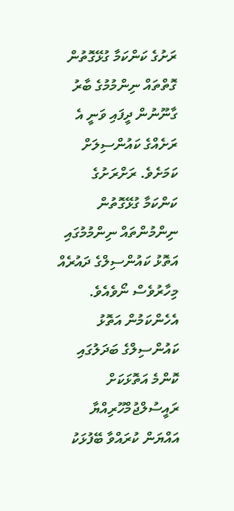ރަށުގެ ކަންކަމާ ގުޅޭގޮތުން ގޮތްތައް ނިންމުމުގެ ބާރު ގާނޫނުން ދީފައި ވަނީ އެ ރަށެއްގެ ކައުންސިލަށް ކަމަށެވެ. ރަށްރަށުގެ ކަންކަމާ ގުޅޭގޮތުން ނިންމުންތައް ނިންމުމުގައި އަތޮޅު ކައުންސިލްގެ ދައުރެއް މިހާރުވެސް ނޯވެއެވެ.
އެހެންކަމުން އަތޮޅު ކައުންސިލްގެ ބަދަލުގައި ކޮންމެ އަތޮޅަކަށް ރައީސުލްޖުމްހޫރިއްޔާ އައްޔަން ކުރައްވާ ބޭފުޅަކު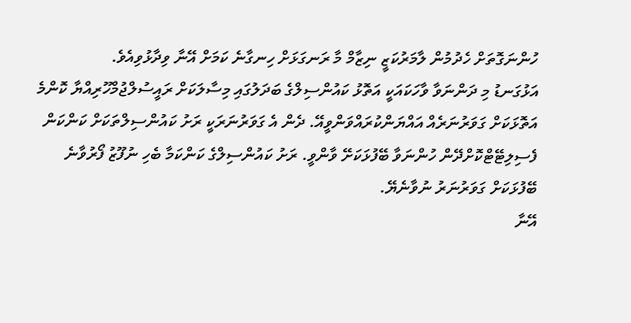ހުންނަގޮތަށް ހެދުމުން ލާމަރުކަޒީ ނިޒާމް މާ ރަނގަޅަށް ހިނގާނެ ކަމަށް އޭނާ ވިދާޅުވިއެވެ.
އަޅުގަނޑު މި ދަންނަވާ ވާހަކައަކީ އަތޮޅު ކައުންސިލްގެ ބަދަލުގައި މިސާލަކަށް ރައީސުލްޖުމްހޫރިއްޔާ ކޮންމެ އަތޮޅަކަށް ގަވަރުނަރެއް އައްޔަންކުރައްވަންވީއޭ. ދެން އެ ގަވަރުނަރަކީ ރަށު ކައުންސިލްތަކަށް ކަންކަން ފެސިލިޓޭޓްކޮށްދޭން ހުންނަވާ ބޭފުޅަކަށޭ ވާންވީ. ރަށު ކައުންސިލްގެ ކަންކަމާ ބެހި ނުފޫޒު ފޯރުވާނެ ބޭފުޅަކަށް ގަވަރުނަރު ނުވާނެޔޭ.
އޭނާ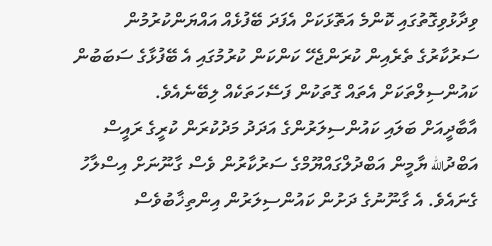ވިދާޅުވިގޮތުގައި ކޮންމެ އަތޮޅަކަށް އެފަދަ ބޭފުޅެއް އައްޔަންކުރުމުން ސަރުކާރުގެ ތެރެއިން ކުރަންޖެހޭ ކަންކަން ކުރުމުގައި އެ ބޭފުޅާގެ ސަބަބުން ކައުންސިލްތަކަށް އެތައް ގޮތަކުން ފަސޭހަތަކެއް ލިބޭނެއެވެ.
އާބާދީއަށް ބަލައި ކައުންސިލަރުންގެ އަދަދު މަދުކުރަން ކުރީގެ ރައީސް އަބްދުالله ޔާމީން އަބްދުލްގައްޔޫމްގެ ސަރުކާރުން ވެސް ގާނޫނަށް އިސްލާހު ގެނައެވެ. އެ ގާނޫނުގެ ދަށުން ކައުންސިލަރުން އިންތިޚާބުވެސް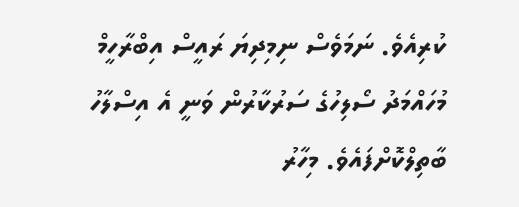ކުރިއެވެ. ނަމަވެސް ނިމިދިޔަ ރައީސް އިބްރާހީމް މުހައްމަދު ސޯލިހުގެ ސަރުކާރުން ވަނީ އެ އިސްލާހު ބާތިލްކޮށްފައެވެ. މިހާރު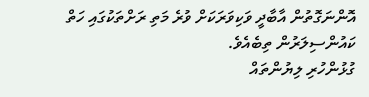އޮންނަގޮތުން އާބާދީ ވަކިވަރަކަށް ވުރެ މަތި ރަށްތަކުގައި ހަތް ކައުންސިލަރުން ތިބެއެވެ.
ގުޅުންހުރި ލިޔުންތައް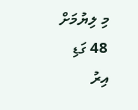މި ލިޔުމަށް 48 ގަޑި އިރު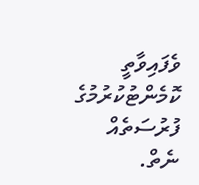ވެފައިވާތީ ކޮމެންޓުކުރުމުގެ ފުރުސަތެއް ނެތް.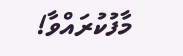މާފުކުރައްވާ!